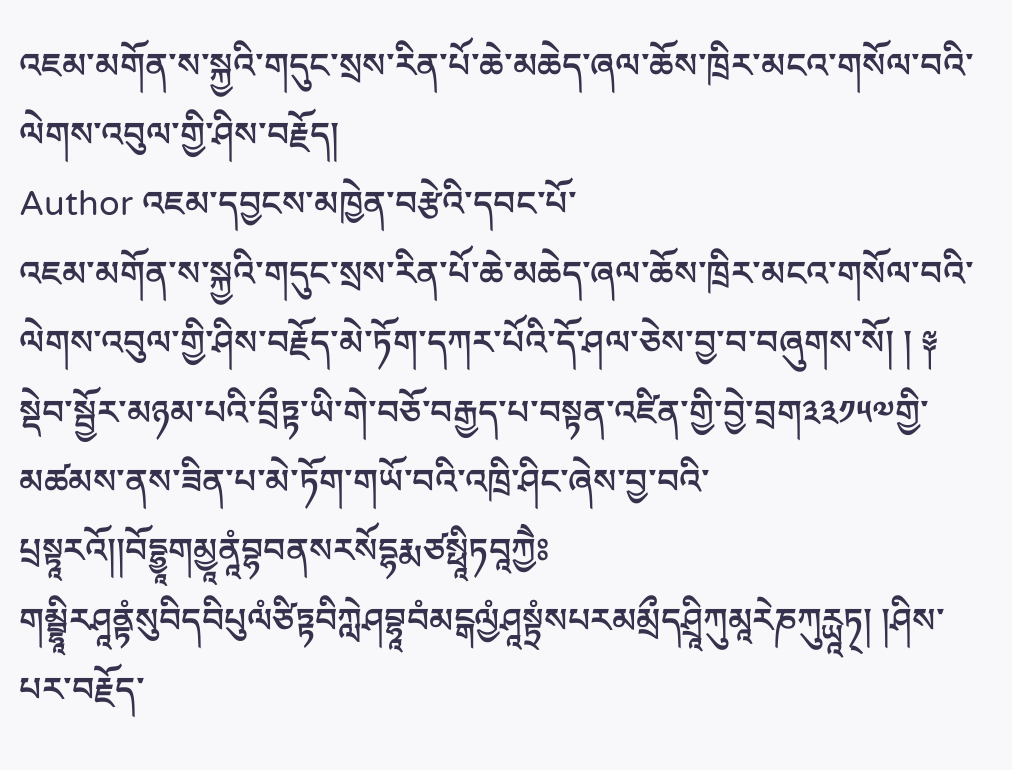འཇམ་མགོན་ས་སྐྱའི་གདུང་སྲས་རིན་པོ་ཆེ་མཆེད་ཞལ་ཆོས་ཁྲིར་མངའ་གསོལ་བའི་ལེགས་འབུལ་གྱི་ཤིས་བརྗོད།
Author འཇམ་དབྱངས་མཁྱེན་བརྩེའི་དབང་པོ་
འཇམ་མགོན་ས་སྐྱའི་གདུང་སྲས་རིན་པོ་ཆེ་མཆེད་ཞལ་ཆོས་ཁྲིར་མངའ་གསོལ་བའི་ལེགས་འབུལ་གྱི་ཤིས་བརྗོད་མེ་ཏོག་དཀར་པོའི་དོ་ཤལ་ཅེས་བྱ་བ་བཞུགས་སོ། ། ༈ སྡེབ་སྦྱོར་མཉམ་པའི་བྲྀཏྟ་ཡི་གེ་བཅོ་བརྒྱད་པ་བསྟན་འཛིན་གྱི་བྱེ་བྲག༣༣༡༥༧གྱི་མཚམས་ནས་ཟིན་པ་མེ་ཏོག་གཡོ་བའི་འཁྲི་ཤིང་ཞེས་བྱ་བའི་པྲསྟཱརའོ།།བོདྷྱཱགམྱཱནཱཾབྷབནསརསོདྷརྨཙསྥཱིཏབཱཀྱཻཿགམྦྷཱིརཤཱནྟཾསུབིདབིཔུལཾཙིཏྟབིཀླེཤབྷཱབཾམངྒལྱཾཤཱསྟྲཾསཔརམམྲྀདཤྲཱིཀུམཱརེཎཀུཪྻཱཏ྄། །ཤིས་པར་བརྗོད་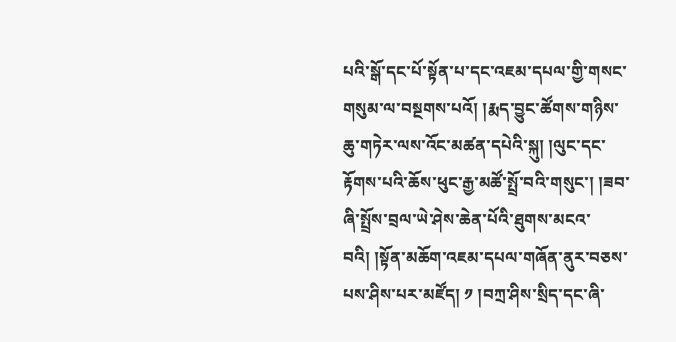པའི་སྒོ་དང་པོ་སྟོན་པ་དང་འཇམ་དཔལ་གྱི་གསང་གསུམ་ལ་བསྔགས་པའོ། །རྨད་བྱུང་ཚོགས་གཉིས་ཆུ་གཏེར་ལས་འོང་མཚན་དཔེའི་སྐུ། །ལུང་དང་རྟོགས་པའི་ཆོས་ཕུང་རྒྱ་མཚོ་སྤྲོ་བའི་གསུང་། །ཟབ་ཞི་སྤྲོས་བྲལ་ཡེ་ཤེས་ཆེན་པོའི་ཐུགས་མངའ་བའི། །སྟོན་མཆོག་འཇམ་དཔལ་གཞོན་ནུར་བཅས་པས་ཤིས་པར་མཛོད། ༡ །བཀྲ་ཤིས་སྲིད་དང་ཞི་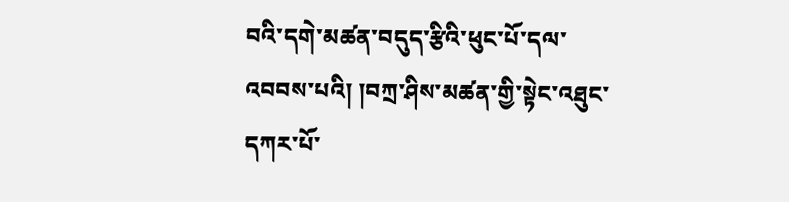བའི་དགེ་མཚན་བདུད་རྩིའི་ཕུང་པོ་དལ་འབབས་པའི། །བཀྲ་ཤིས་མཚན་གྱི་སྟེང་འཐུང་དཀར་པོ་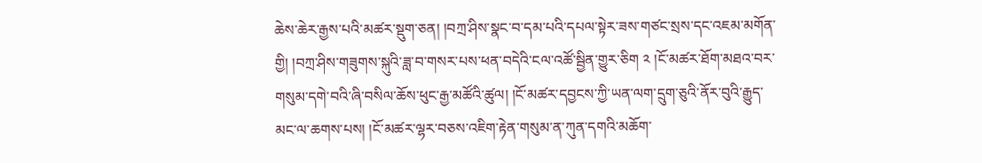ཆེས་ཆེར་རྒྱས་པའི་མཚར་སྡུག་ཅན། །བཀྲ་ཤིས་སྣང་བ་དམ་པའི་དཔལ་སྟེར་ཟས་གཙང་སྲས་དང་འཇམ་མགོན་གྱི། །བཀྲ་ཤིས་གཟུགས་སྐུའི་ཟླ་བ་གསར་པས་ཕན་བདེའི་ངལ་འཚོ་སྦྱིན་གྱུར་ཅིག ༢ །ངོ་མཚར་ཐོག་མཐའ་བར་གསུམ་དགེ་བའི་ཞི་བསིལ་ཆོས་ཕུང་རྒྱ་མཚོའི་ཚུལ། །ངོ་མཚར་དབྱངས་ཀྱི་ཡན་ལག་དྲུག་ཅུའི་ནོར་བུའི་རྒྱུད་མང་ལ་ཆགས་པས། །ངོ་མཚར་ལྷར་བཅས་འཇིག་རྟེན་གསུམ་ན་ཀུན་དགའི་མཆོག་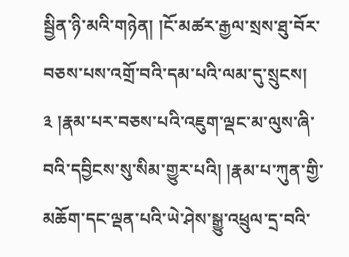སྦྱིན་ཉི་མའི་གཉེན། །ངོ་མཚར་རྒྱལ་སྲས་ཐུ་བོར་བཅས་པས་འགྲོ་བའི་དམ་པའི་ལམ་དུ་སྲུངས། ༣ །རྣམ་པར་བཅས་པའི་འཇུག་ལྡང་མ་ལུས་ཞི་བའི་དབྱིངས་སུ་སིམ་གྱུར་པའི། །རྣམ་པ་ཀུན་གྱི་མཆོག་དང་ལྡན་པའི་ཡེ་ཤེས་སྒྱུ་འཕྲུལ་དྲ་བའི་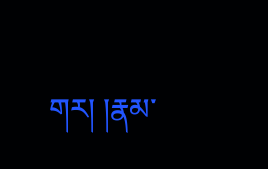གར། །རྣམ་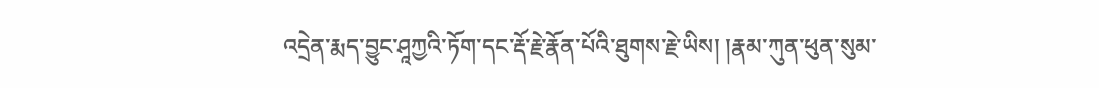འདྲེན་རྨད་བྱུང་ཤཱཀྱའི་ཏོག་དང་རྡོ་རྗེ་རྣོན་པོའི་ཐུགས་རྗེ་ཡིས། །རྣམ་ཀུན་ཕུན་སུམ་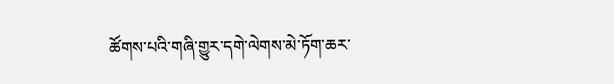ཚོགས་པའི་གཞི་གྱུར་དགེ་ལེགས་མེ་ཏོག་ཆར་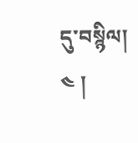དུ་བསྙིལ། ༤ །